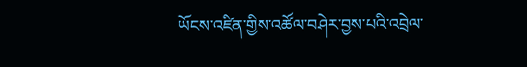ཡོངས་འཛིན་གྱིས་འཚོལ་བཤེར་བྱས་པའི་འབྲེལ་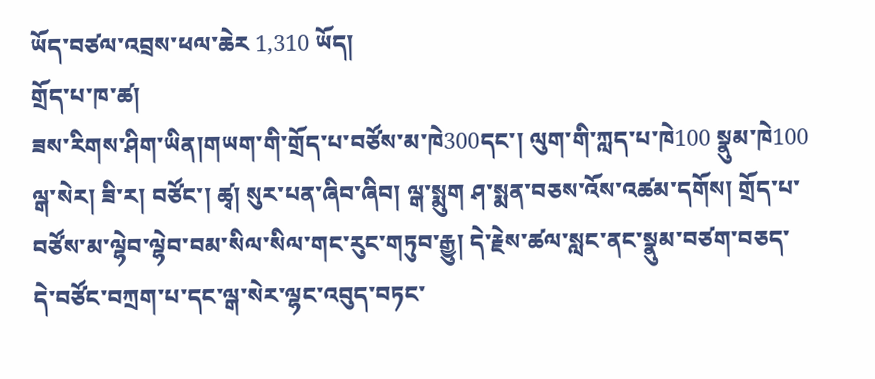ཡོད་བཙལ་འབྲས་ཕལ་ཆེར 1,310 ཡོད།
གྲོད་པ་ཁ་ཚ།
ཟས་རིགས་ཤིག་ཡིན།གཡག་གི་གྲོད་པ་བཙོས་མ་ཁེ300དང་། ལུག་གི་ཀླད་པ་ཁེ100 སྣུམ་ཁེ100 ལྒ་སེར། ཟི་ར། བཙོང་། ཚྭ། སུར་པན་ཞིབ་ཞིབ། ལྒ་སྨུག ཤ་སྨན་བཅས་འོས་འཚམ་དགོས། གྲོད་པ་བཙོས་མ་ལྷེབ་ལྷེབ་བམ་སིལ་སིལ་གང་རུང་གཏུབ་རྒྱུ། དེ་རྗེས་ཚལ་སླང་ནང་སྣུམ་བཙག་བཅད་དེ་བཙོང་བཀྲག་པ་དང་ལྒ་སེར་ལྷང་འབུད་བཏང་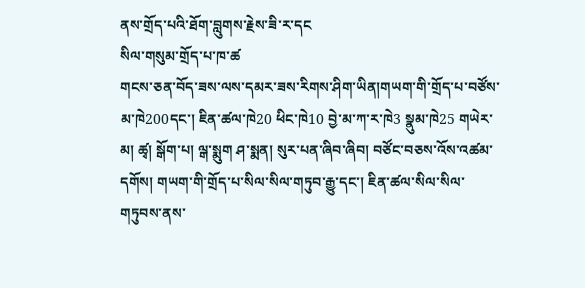ནས་གྲོད་པའི་ཐོག་བླུགས་རྗེས་ཟི་ར་དང
སིལ་གསུམ་གྲོད་པ་ཁ་ཚ
གངས་ཅན་བོད་ཟས་ལས་དམར་ཟས་རིགས་ཤིག་ཡིན།གཡག་གི་གྲོད་པ་བཙོས་མ་ཁེ200དང་། ཇིན་ཚལ་ཁེ20 ཕིང་ཁེ10 བྱེ་མ་ཀ་ར་ཁེ3 སྣུམ་ཁེ25 གཡེར་མ། ཚྭ། སྒོག་པ། ལྒ་སྨུག ཤ་སྨན། སུར་པན་ཞིབ་ཞིབ། བཙོང་བཅས་འོས་འཚམ་དགོས། གཡག་གི་གྲོད་པ་སིལ་སིལ་གཏུབ་རྒྱུ་དང་། ཇིན་ཚལ་སིལ་སིལ་གཏུབས་ནས་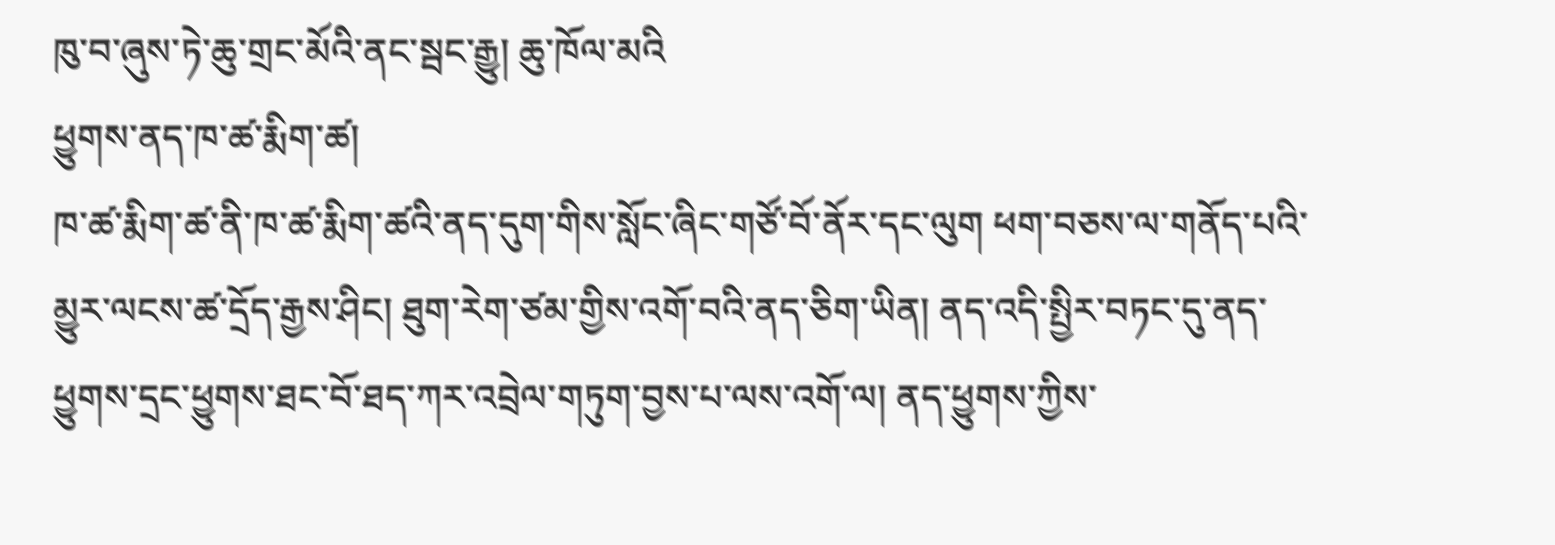ཁུ་བ་ཞུས་ཏེ་ཆུ་གྲང་མོའི་ནང་སྦང་རྒྱུ། ཆུ་ཁོལ་མའི
ཕྱུགས་ནད་ཁ་ཚ་རྨིག་ཚ།
ཁ་ཚ་རྨིག་ཚ་ནི་ཁ་ཚ་རྨིག་ཚའི་ནད་དུག་གིས་སློང་ཞིང་གཙོ་བོ་ནོར་དང་ལུག ཕག་བཅས་ལ་གནོད་པའི་མྱུར་ལངས་ཚ་དྲོད་རྒྱས་ཤིང། ཐུག་རེག་ཙམ་གྱིས་འགོ་བའི་ནད་ཅིག་ཡིན། ནད་འདི་སྤྱིར་བཏང་དུ་ནད་ཕྱུགས་དྲང་ཕྱུགས་ཐང་བོ་ཐད་ཀར་འབྲེལ་གཏུག་བྱས་པ་ལས་འགོ་ལ། ནད་ཕྱུགས་ཀྱིས་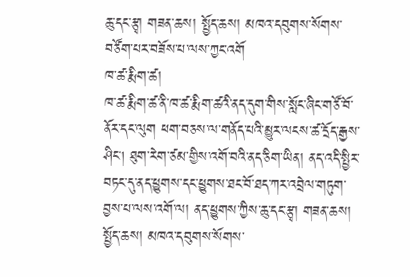ཆུ་དང་རྩྭ། གཟན་ཆས། སྤྱོད་ཆས། མཁའ་དབུགས་སོགས་བཙོག་པར་བཟོས་པ་ལས་ཀྱང་འགོ
ཁ་ཚ་རྨིག་ཚ།
ཁ་ཚ་རྨིག་ཚ་ནི་ཁ་ཚ་རྨིག་ཚའི་ནད་དུག་གིས་སློང་ཞིང་གཙོ་བོ་ནོར་དང་ལུག ཕག་བཅས་ལ་གནོད་པའི་མྱུར་ལངས་ཚ་དྲོད་རྒྱས་ཤིང། ཐུག་རེག་ཙམ་གྱིས་འགོ་བའི་ནད་ཅིག་ཡིན། ནད་འདི་སྤྱིར་བཏང་དུ་ནད་ཕྱུགས་དང་ཕྱུགས་ཐང་བོ་ཐད་ཀར་འབྲེལ་གཏུག་བྱས་པ་ལས་འགོ་ལ། ནད་ཕྱུགས་ཀྱིས་ཆུ་དང་རྩྭ། གཟན་ཆས། སྤྱོད་ཆས། མཁའ་དབུགས་སོགས་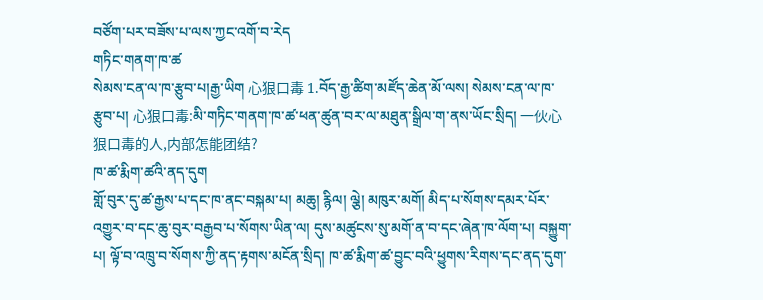བཙོག་པར་བཟོས་པ་ལས་ཀྱང་འགོ་བ་རེད
གཏིང་གནག་ཁ་ཚ
སེམས་ངན་ལ་ཁ་རྩུབ་པ།རྒྱ་ཡིག 心狠口毒 1.བོད་རྒྱ་ཚིག་མཛོད་ཆེན་མོ་ལས། སེམས་ངན་ལ་ཁ་རྩུབ་པ། 心狠口毒:མི་གཏིང་གནག་ཁ་ཚ་ཕན་ཚུན་བར་ལ་མཐུན་སྒྲིལ་ག་ནས་ཡོང་སྲིད། 一伙心狠口毒的人,内部怎能团结?
ཁ་ཚ་རྨིག་ཚའི་ནད་དུག
གློ་བུར་དུ་ཚ་རྒྱས་པ་དང་ཁ་ནང་བསྐམ་པ། མཆུ། རྙིལ། ལྕེ། མཁུར་མགོ། མིད་པ་སོགས་དམར་པོར་འགྱུར་བ་དང་ཆུ་བུར་བརྒྱབ་པ་སོགས་ཡིན་ལ། དུས་མཚུངས་སུ་མགོ་ན་བ་དང་ཞེན་ཁ་ལོག་པ། བསྐྱུག་པ། ལྟོ་བ་འཁྲུ་བ་སོགས་ཀྱི་ནད་རྟགས་མངོན་སྲིད། ཁ་ཚ་རྨིག་ཚ་བྱུང་བའི་ཕྱུགས་རིགས་དང་ནད་དུག་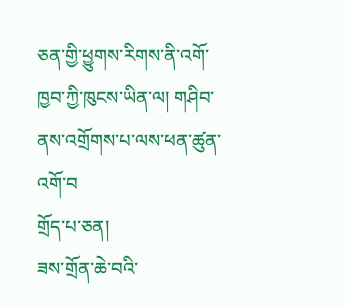ཅན་གྱི་ཕྱུགས་རིགས་ནི་འགོ་ཁྱབ་ཀྱི་ཁུངས་ཡིན་ལ། གཤིབ་ནས་འགྲོགས་པ་ལས་ཕན་ཚུན་འགོ་བ
གྲོད་པ་ཅན།
ཟས་གྲོན་ཆེ་བའི་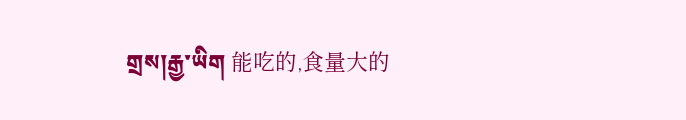གྲས།རྒྱ་ཡིག 能吃的,食量大的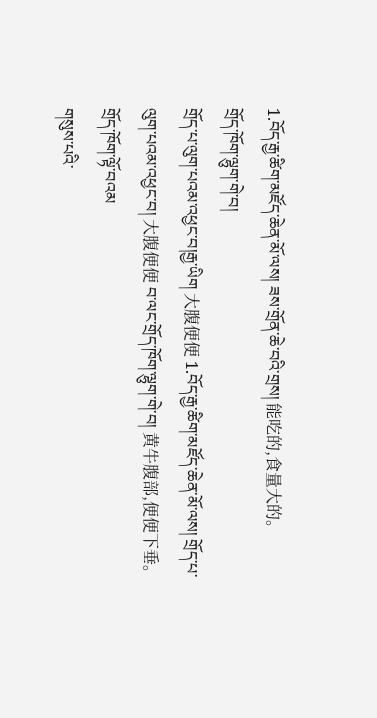1.བོད་རྒྱ་ཚིག་མཛོད་ཆེན་མོ་ལས། ཟས་གྲོན་ཆེ་བའི་གྲས། 能吃的,食量大的。
གྲོད་ཁོག་ལྷུག་གེ་བ།
གྲོད་པ་ལུག་པའམ་འཕྱང་བ།རྒྱ་ཡིག 大腹便便 1.བོད་རྒྱ་ཚིག་མཛོད་ཆེན་མོ་ལས། གྲོད་པ་ལུག་པའམ་འཕྱང་བ། 大腹便便 བ་ལང་གྲོད་ཁོག་ལྷུག་གེ་བ། 黄牛腹部,便便下垂。
གྲོད་ཁོག་ལྟོ་བའམ
གསུས་པའི་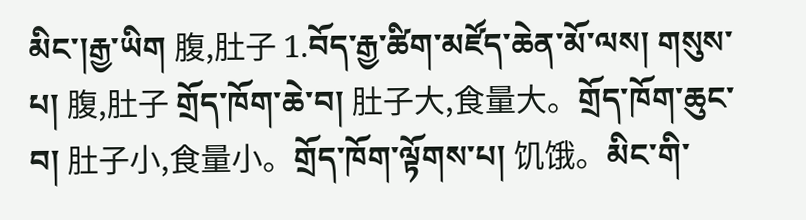མིང་།རྒྱ་ཡིག 腹,肚子 1.བོད་རྒྱ་ཚིག་མཛོད་ཆེན་མོ་ལས། གསུས་པ། 腹,肚子 གྲོད་ཁོག་ཆེ་བ། 肚子大,食量大。གྲོད་ཁོག་ཆུང་བ། 肚子小,食量小。གྲོད་ཁོག་ལྟོགས་པ། 饥饿。མིང་གི་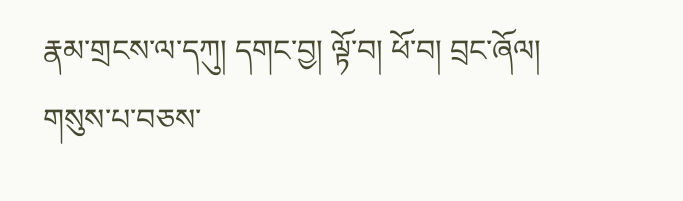རྣམ་གྲངས་ལ་དཀུ། དགང་བྱ། ལྟོ་བ། ཕོ་བ། བྲང་ཞོལ། གསུས་པ་བཅས་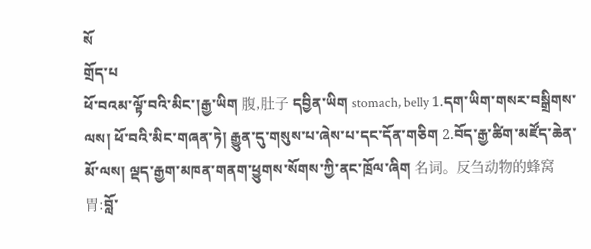སོ
གྲོད་པ
ཕོ་བའམ་ལྟོ་བའི་མིང་།རྒྱ་ཡིག 腹,肚子 དབྱིན་ཡིག stomach, belly 1.དག་ཡིག་གསར་བསྒྲིགས་ལས། ཕོ་བའི་མིང་གཞན་ཏེ། རྒྱུན་དུ་གསུས་པ་ཞེས་པ་དང་དོན་གཅིག 2.བོད་རྒྱ་ཚིག་མཛོད་ཆེན་མོ་ལས། ལྡད་རྒྱག་མཁན་གནག་ཕྱུགས་སོགས་ཀྱི་ནང་ཁྲོལ་ཞིག 名词。反刍动物的蜂窝胃:བློ་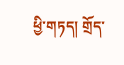ཕྱི་གཏད། གྲོད་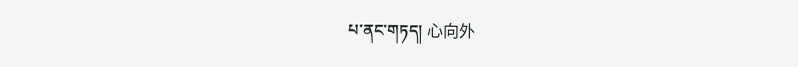པ་ནང་གཏད། 心向外